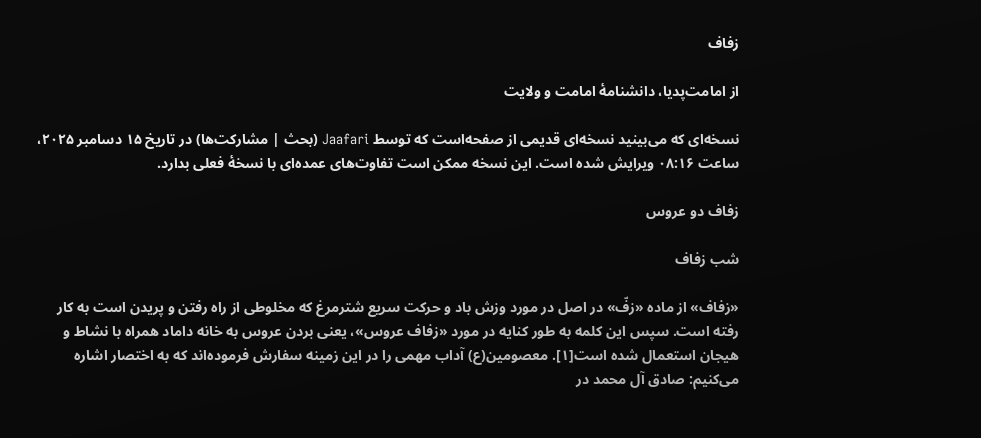زفاف

از امامت‌پدیا، دانشنامهٔ امامت و ولایت

نسخه‌ای که می‌بینید نسخه‌ای قدیمی از صفحه‌است که توسط Jaafari (بحث | مشارکت‌ها) در تاریخ ۱۵ دسامبر ۲۰۲۵، ساعت ۰۸:۱۶ ویرایش شده است. این نسخه ممکن است تفاوت‌های عمده‌ای با نسخهٔ فعلی بدارد.

زفاف دو عروس

شب زفاف

«زفاف» از ماده «زفّ» در اصل در مورد وزش باد و حرکت سریع شترمرغ که مخلوطی از راه رفتن و پریدن است به کار رفته است. سپس این کلمه به طور کنایه در مورد «زفاف عروس»، یعنی بردن عروس به خانه داماد همراه با نشاط و هیجان استعمال شده است[۱]. معصومین(ع) آداب مهمی را در این زمینه سفارش فرموده‌اند که به اختصار اشاره می‌کنیم: صادق آل محمد در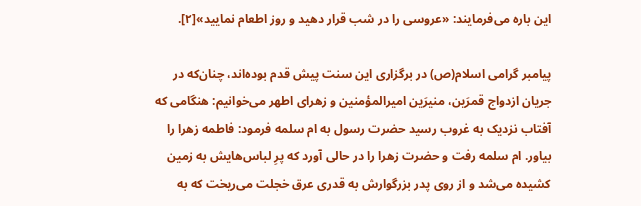این باره می‌فرمایند: «عروسی را در شب قرار دهید و روز اطعام نمایید»[۲].

پیامبر گرامی اسلام(ص) در برگزاری این سنت پیش قدم بوده‌اند، چنان‌که در جریان ازدواج قمرَین، منیرَین امیرالمؤمنین و زهرای اطهر می‌خوانیم: هنگامی که آفتاب نزدیک به غروب رسید حضرت رسول به ام سلمه فرمود: فاطمه زهرا را بیاور. ام سلمه رفت و حضرت زهرا را در حالی آورد که پرِ لباس‌هایش به زمین کشیده می‌شد و از روی پدر بزرگوارش به قدری عرق خجلت می‌ریخت که به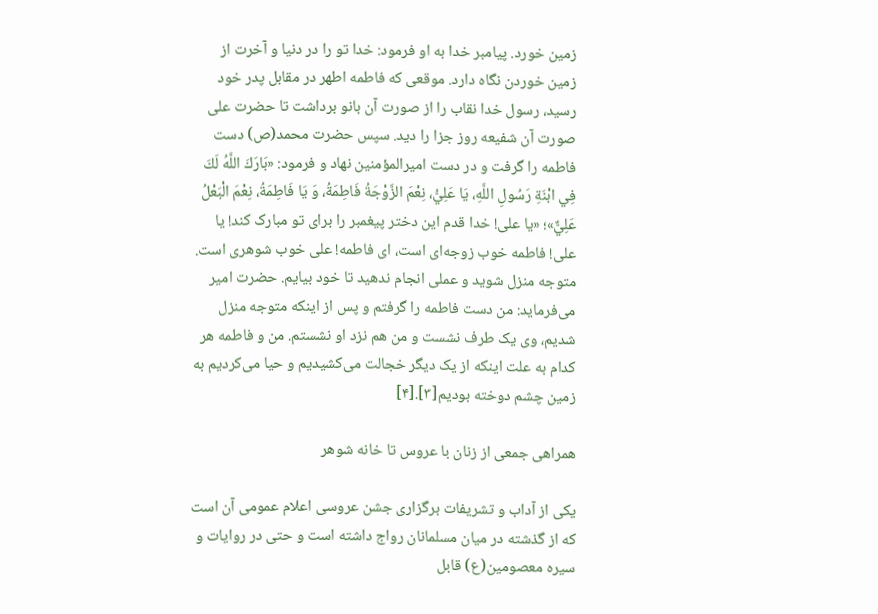زمین خورد. پیامبر خدا به او فرمود: خدا تو را در دنیا و آخرت از زمین خوردن نگاه دارد. موقعی که فاطمه اطهر در مقابل پدر خود رسید، رسول خدا نقاب را از صورت آن بانو برداشت تا حضرت علی صورت آن شفیعه روز جزا را دید. سپس حضرت محمد(ص) دست فاطمه را گرفت و در دست امیرالمؤمنین نهاد و فرمود: «بَارَكَ اللَّهُ لَكَ فِي ابْنَةِ رَسُولِ اللَّهِ، يَا عَلِيُّ، نِعْمَ الزَّوْجَةُ فَاطِمَةُ، وَ يَا فَاطِمَةُ، نِعْمَ الْبَعْلُ عَلِيٌّ»؛ «یا علی! خدا قدم این دختر پیغمبر را برای تو مبارک کند! یا علی! فاطمه خوب زوجه‌ای است، ای فاطمه! علی خوب شوهری است. متوجه منزل شوید و عملی انجام ندهید تا خود بیایم. حضرت امیر می‌فرماید: من دست فاطمه را گرفتم و پس از اینکه متوجه منزل شدیم، وی یک طرف نشست و من هم نزد او نشستم. من و فاطمه هر کدام به علت اینکه از یک دیگر خجالت می‌کشیدیم و حیا می‌کردیم به زمین چشم دوخته بودیم[۳].[۴]

همراهی جمعی از زنان با عروس تا خانه شوهر

یکی از آداب و تشریفات برگزاری جشن عروسی اعلام عمومی آن است که از گذشته در میان مسلمانان رواج داشته است و حتی در روایات و سیره معصومین(ع) قابل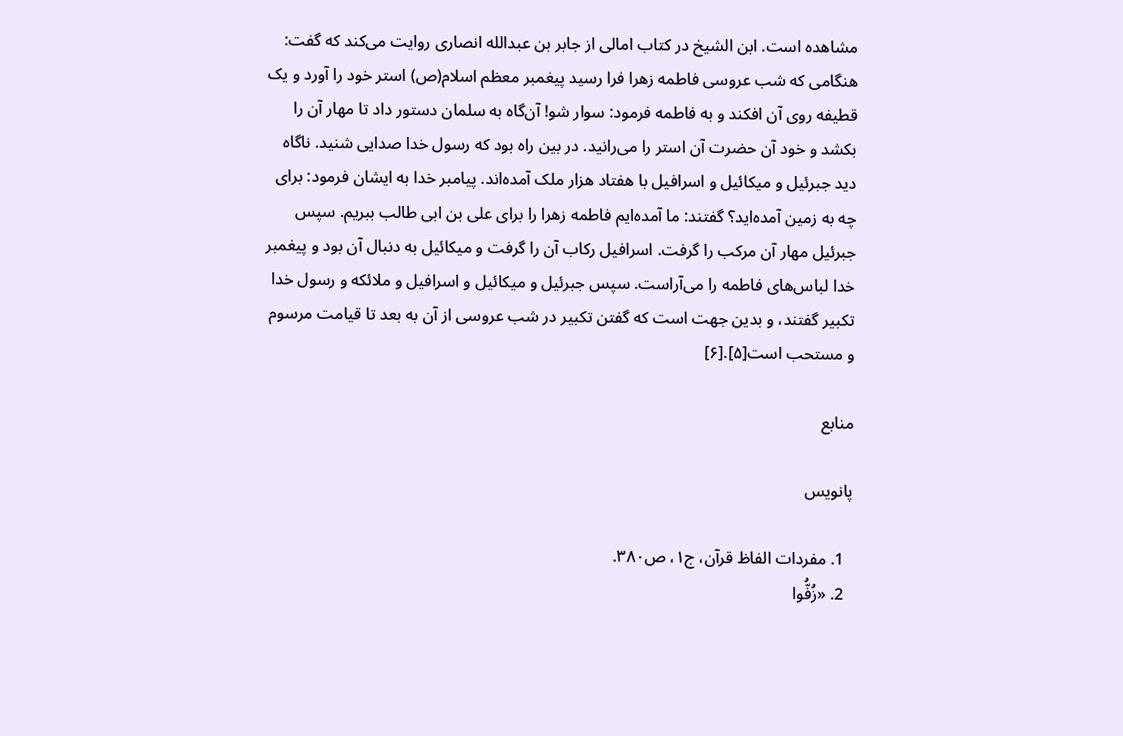مشاهده است. ابن الشیخ در کتاب امالی از جابر بن عبدالله انصاری روایت می‌کند که گفت: هنگامی که شب عروسی فاطمه زهرا فرا رسید پیغمبر معظم اسلام(ص) استر خود را آورد و یک قطیفه روی آن افکند و به فاطمه فرمود: سوار شو! آن‌گاه به سلمان دستور داد تا مهار آن را بکشد و خود آن حضرت آن استر را می‌رانید. در بین راه بود که رسول خدا صدایی شنید. ناگاه دید جبرئیل و میکائیل و اسرافیل با هفتاد هزار ملک آمده‌اند. پیامبر خدا به ایشان فرمود: برای چه به زمین آمده‌اید؟ گفتند: ما آمده‌ایم فاطمه زهرا را برای علی بن ابی طالب ببریم. سپس جبرئیل مهار آن مرکب را گرفت. اسرافیل رکاب آن را گرفت و میکائیل به دنبال آن بود و پیغمبر خدا لباس‌های فاطمه را می‌آراست. سپس جبرئیل و میکائیل و اسرافیل و ملائکه و رسول خدا تکبیر گفتند، و بدین جهت است که گفتن تکبیر در شب عروسی از آن به بعد تا قیامت مرسوم و مستحب است[۵].[۶]

منابع

پانویس

  1. مفردات الفاظ قرآن، ج۱، ص۳۸۰.
  2. «زُفُّوا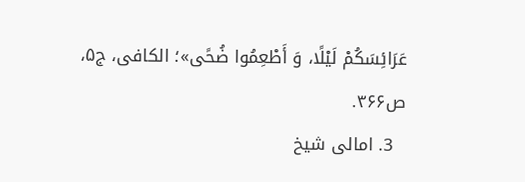عَرَائِسَكُمْ لَيْلًا، وَ أَطْعِمُوا ضُحًى‌»؛ الکافی، ج۵، ص۳۶۶.
  3. امالی شیخ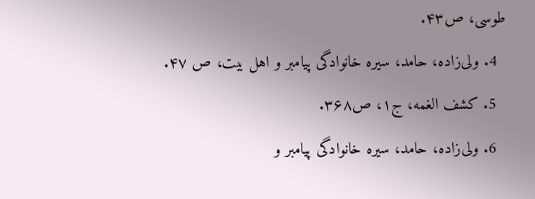طوسی، ص۴۳.
  4. ولی‌زاده، حامد، سیره خانوادگی پیامبر و اهل بیت، ص ۴۷.
  5. کشف الغمه، ج۱، ص۳۶۸.
  6. ولی‌زاده، حامد، سیره خانوادگی پیامبر و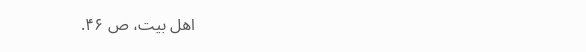اهل بیت، ص ۴۶.